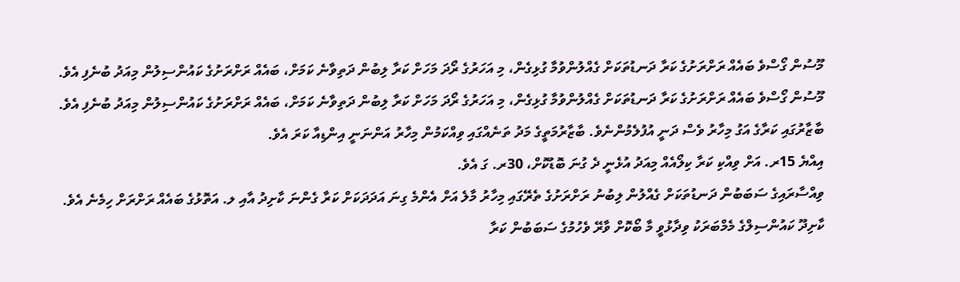މޫސުން ގޯސްވެ ބައެއް ރަށްރަށުގެ ކަރާ ދަނޑުތަކަށް ގެއްލުންވުމާ ގުޅިގެން، މި އަހަރުގެ ރޯދަ މަހަށް ކަރާ ލިބުން ދަތިވާނެ ކަމަށް، ބައެއް ރަށްރަށުގެ ކައުންސިލުން މިއަދު ބުނެފި އެވެ.
މޫސުން ގޯސްވެ ބައެއް ރަށްރަށުގެ ކަރާ ދަނޑުތަކަށް ގެއްލުންވުމާ ގުޅިގެން، މި އަހަރުގެ ރޯދަ މަހަށް ކަރާ ލިބުން ދަތިވާނެ ކަމަށް، ބައެއް ރަށްރަށުގެ ކައުންސިލުން މިއަދު ބުނެފި އެވެ.
ބާޒާރުގައި ކަރާގެ އަގު މިހާރު ވެސް ދަނީ އުފުލެމުންނެވެ. ބާޒާރުމަތީގެ މަދު ތަނެއްގައި ވިއްކަމުން މިހާރު އަންނަނީ އިންޑިއާ ކަރަ އެވެ.
އިއްޔެ 15ރ. އަށް ވިއްކި ކަރާ ކިލޯއެއް މިއަދު އުޅެނީ ދެ ގުނަ ބޮޑުކޮށް، 30ރ. ގަ އެވެ.
ވިއްސާރައިގެ ސަބަބުން ދަނޑުތަކަށް ގެއްލުން ލިބުނު ރަށްރަށުގެ ތެރޭގައި މިހާރު މާލެ އަށް އެންމެ ގިނަ އަދަދަކަށް ކަރާ ގެންނަ ކާށިދު އާއި ލ. އަތޮޅުގެ ބައެއް ރަށްރަށް ހިމެނެ އެވެ.
ކާށިދޫ ކައުންސިލްގެ މެމްބަރަކު ވިދާޅުވީ މާ ބޯކޮށް ވާރޭ ވެހުމުގެ ސަބަބުން ކަރާ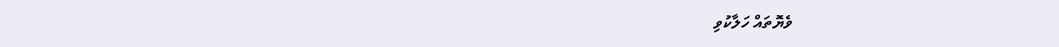ވެޔޮތައް ހަލާކުވި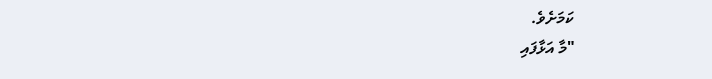ކަމަށެވެ.
"މާ އަޅާފައި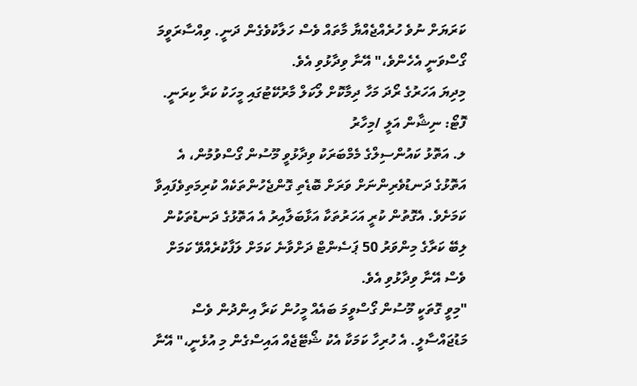ކަރަޔަށް ނުވެ ހުރެއްޖެއްޔާ މާތައް ވެސް ހަލާކުވެގެން ދަނީ. ވިއްސާރަވީމަ ގޯސްވަނީ އެހެންވެ،" އޭނާ ވިދާޅުވި އެވެ.
މިދިޔަ އަހަރުގެ ރޯދަ މަހާ ދިމާކޮށް ލޯކަލް މާރުކޭޓުގައި މީހަކު ކަރާ ކިރަނީ. ފޮޓޯ: ނިޝާން އަލީ /މިހާރު
ލ. އަތޮޅު ކައުންސިލްގެ މެމްބަރަކު ވިދާޅުވީ މޫސުން ގޯސްވުމުން، އެ އަތޮޅުގެ ދަނޑުވެރިންނަށް ވަރަށް ބޮޑެތި ގޮންޖެހުންތަކެއް ކުރިމަތިވެފައިވާ ކަމަށެވެ. އެގޮތުން ކުރީ އަހަރުތަކާ އަޅާބަލާއިރު އެ އަތޮޅުގެ ދަނޑުތަކުން ލިބޭ ކަރާގެ މިންވަރު 50 ޕަސެންޓް ދަށްވާނެ ކަމަށް ލަފާކުރެއްވޭ ކަމަށް ވެސް އޭނާ ވިދާޅުވި އެވެ.
"މިވީ ގޮތަކީ މޫސުން ގޯސްވީމަ ބައެއް މީހުން ކަރާ އިންދުން ވެސް މަޑުޖައްސާލީ. އެ ހުރިހާ ކަމަކާ އެކު ޝޯޓޭޖެއް އައިސްގެން މި އުޅެނީ،" އޭނާ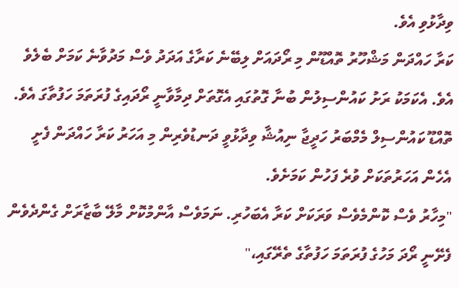ވިދާޅުވި އެވެ.
ކަރާ ހައްދަން މަޝްހޫރު ތޮއްޑޫން މި ރޯދައަށް ލިބޭނެ ކަރާގެ އަދަދު ވެސް މަދުވާނެ ކަމަށް ބެލެވެ އެވެ. އެކަމަކު ރަށު ކައުންސިލުން ބުނާ ގޮތުގައި އެގޮތަށް ދިމާވާނީ ރޯދައިގެ ފުރަތަމަ ހަފުތާގަ އެވެ.
ތޮއްޑޫ ކައުންސިލް މެމްބަރު ހަދީޖާ ނިއުޝާ ވިދާޅުވީ ދަނޑުވެރިން މި އަހަރު ކަރާ ހައްދަން ފެށީ އެހެން އަހަރުތަކަށް ވުރެ ފަހުން ކަމަށެވެ.
"މިހާރު ވެސް ކޮންމެވެސް ވަރަކަށް ކަރާ އެބަހުރި. ނަމަވެސް އާންމުކޮށް މާލޭ ބާޒާރަށް ގެންދެވެން ފެށޭނީ ރޯދަ މަހުގެ ފުރަތަމަ ހަފުތާގެ ތެރޭގައި،"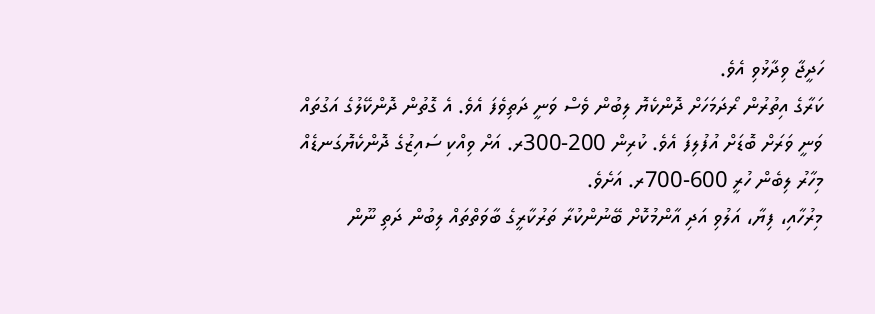ހަދީޖާ ވިދާޅުވި އެވެ.
ކަރާގެ އިތުރުން ރޯދަމަހަށް ދޮންކެޔޮ ލިބުން ވެސް ވަނީ ދަތިވެފަ އެވެ. އެ ގޮތުން ދޮންކޭލުގެ އަގުތައް ވަނީ ވަރަށް ބޮޑަށް އުފުލިފަ އެވެ. ކުރިން 200-300ރ. އަށް ވިއްކި ސައިޒުގެ ދޮންކެޔޮގަނޑެއް މިހާރު ލިބެން ހުރީ 600-700ރ. އަށެވެ.
މިރުހާއި، ފިޔާ، އަލުވި އަދި އާންމުކޮށް ބޭނުންކުރާ ތަރުކާރީގެ ބާވަތްތައް ލިބުން ދަތި ނޫން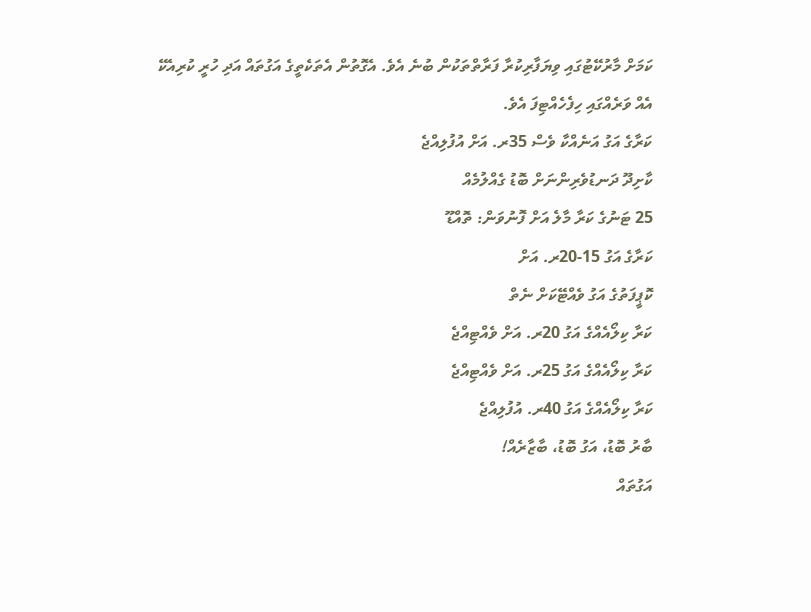ކަމަށް މާރުކޭޓުގައި ވިޔަފާރިކުރާ ފަރާތްތަކުން ބުނެ އެވެ. އެގޮތުން އެތަކެތީގެ އަގުތައް އަދި ހުރީ ކުރިއެކޭ އެއް ވަރެއްގައި ހިފެހެއްޓިފަ އެވެ.
ކަރާގެ އަގު އަނެއްކާ ވެސް 35ރ. އަށް އުފުލިއްޖެ
ކާށިދޫ ދަނޑުވެރިންނަށް ބޮޑު ގެއްލުމެއް
25 ޓަނުގެ ކަރާ މާލެ އަށް ފޮނުވަން: ތޮއްޑޫ
ކަރާގެ އަގު 15-20ރ. އަށް
ކޮޕީފަތުގެ އަގު ވެއްޓޭކަށް ނެތް
ކަރާ ކިލޯއެއްގެ އަގު 20ރ. އަށް ވެއްޓިއްޖެ
ކަރާ ކިލޯއެއްގެ އަގު 25ރ. އަށް ވެއްޓިއްޖެ
ކަރާ ކިލޯއެއްގެ އަގު 40ރ. އުފުލިއްޖެ
ބާރު ބޮޑު، އަގު ބޮޑު، ބާޒާރެއް!
އަގުތައް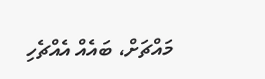މައްޗަށް، ބައެއް އެއްޗެހި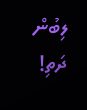ލިބުން ދަތި!